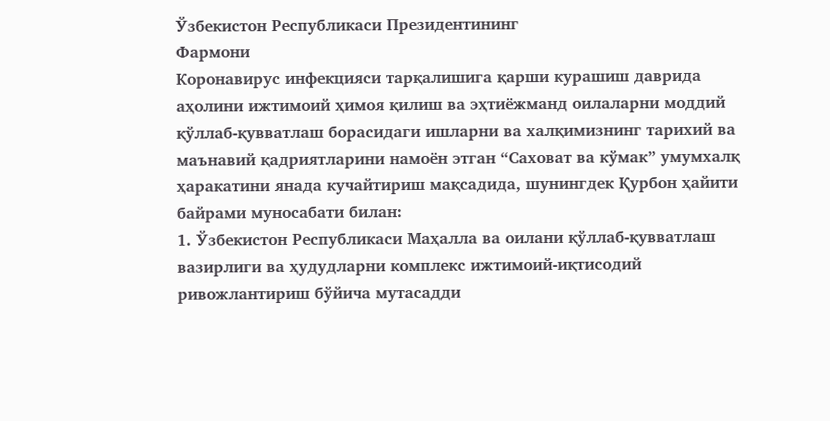Ўзбекистон Республикаси Президентининг
Фармони
Коронавирус инфекцияси тарқалишига қарши курашиш даврида аҳолини ижтимоий ҳимоя қилиш ва эҳтиёжманд оилаларни моддий қўллаб-қувватлаш борасидаги ишларни ва халқимизнинг тарихий ва маънавий қадриятларини намоён этган “Саховат ва кўмак” умумхалқ ҳаракатини янада кучайтириш мақсадида, шунингдек Қурбон ҳайити байрами муносабати билан:
1. Ўзбекистон Республикаси Маҳалла ва оилани қўллаб-қувватлаш вазирлиги ва ҳудудларни комплекс ижтимоий-иқтисодий ривожлантириш бўйича мутасадди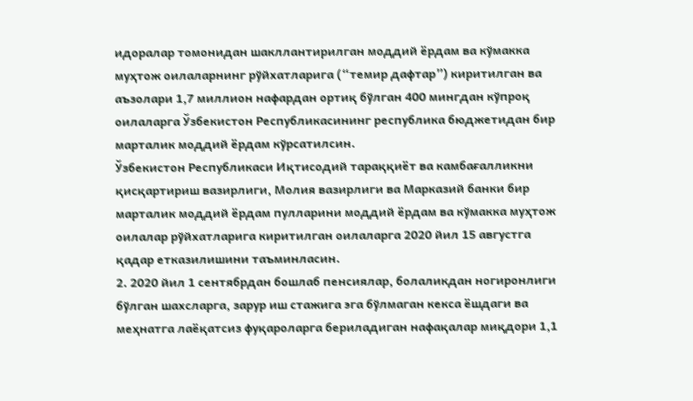идоралар томонидан шакллантирилган моддий ёрдам ва кўмакка муҳтож оилаларнинг рўйхатларига (“темир дафтар”) киритилган ва аъзолари 1,7 миллион нафардан ортиқ бўлган 400 мингдан кўпроқ оилаларга Ўзбекистон Республикасининг республика бюджетидан бир марталик моддий ёрдам кўрсатилсин.
Ўзбекистон Республикаси Иқтисодий тараққиёт ва камбағалликни қисқартириш вазирлиги, Молия вазирлиги ва Марказий банки бир марталик моддий ёрдам пулларини моддий ёрдам ва кўмакка муҳтож оилалар рўйхатларига киритилган оилаларга 2020 йил 15 августга қадар етказилишини таъминласин.
2. 2020 йил 1 сентябрдан бошлаб пенсиялар, болаликдан ногиронлиги бўлган шахсларга, зарур иш стажига эга бўлмаган кекса ёшдаги ва меҳнатга лаёқатсиз фуқароларга бериладиган нафақалар миқдори 1,1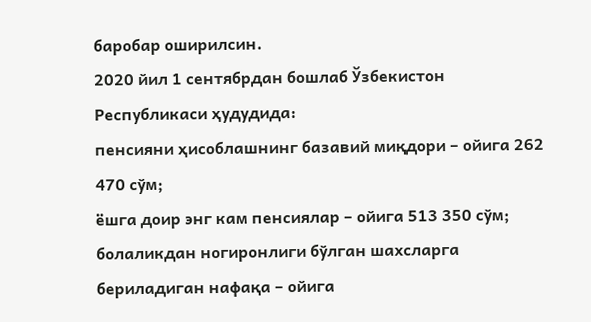баробар оширилсин.
2020 йил 1 сентябрдан бошлаб Ўзбекистон Республикаси ҳудудида:
пенсияни ҳисоблашнинг базавий миқдори – ойига 262 470 сўм;
ёшга доир энг кам пенсиялар – ойига 513 350 сўм;
болаликдан ногиронлиги бўлган шахсларга бериладиган нафақа – ойига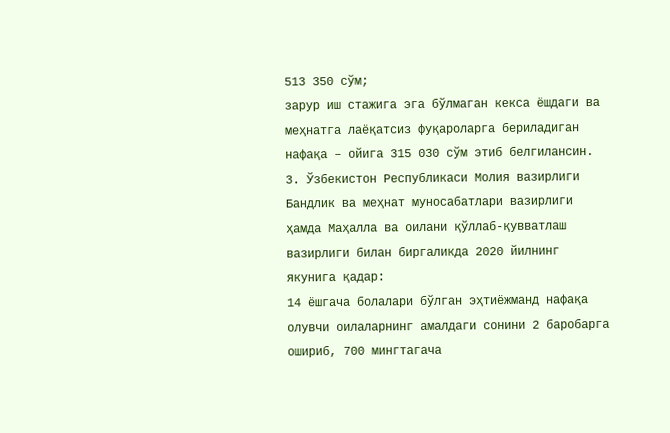513 350 сўм;
зарур иш стажига эга бўлмаган кекса ёшдаги ва меҳнатга лаёқатсиз фуқароларга бериладиган нафақа – ойига 315 030 сўм этиб белгилансин.
3. Ўзбекистон Республикаси Молия вазирлиги Бандлик ва меҳнат муносабатлари вазирлиги ҳамда Маҳалла ва оилани қўллаб-қувватлаш вазирлиги билан биргаликда 2020 йилнинг якунига қадар:
14 ёшгача болалари бўлган эҳтиёжманд нафақа олувчи оилаларнинг амалдаги сонини 2 баробарга ошириб, 700 мингтагача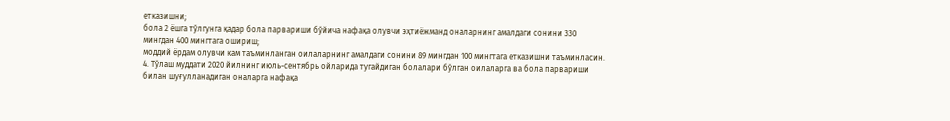етказишни;
бола 2 ёшга тўлгунга қадар бола парвариши бўйича нафақа олувчи эҳтиёжманд оналарнинг амалдаги сонини 330 мингдан 400 мингтага ошириш;
моддий ёрдам олувчи кам таъминланган оилаларнинг амалдаги сонини 89 мингдан 100 мингтага етказишни таъминласин.
4. Тўлаш муддати 2020 йилнинг июль-сентябрь ойларида тугайдиган болалари бўлган оилаларга ва бола парвариши билан шуғулланадиган оналарга нафақа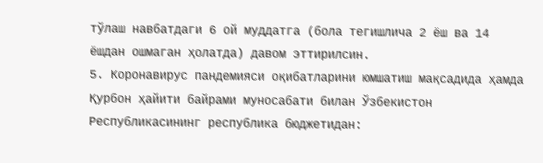тўлаш навбатдаги 6 ой муддатга (бола тегишлича 2 ёш ва 14 ёшдан ошмаган ҳолатда) давом эттирилсин.
5. Коронавирус пандемияси оқибатларини юмшатиш мақсадида ҳамда Қурбон ҳайити байрами муносабати билан Ўзбекистон Республикасининг республика бюджетидан: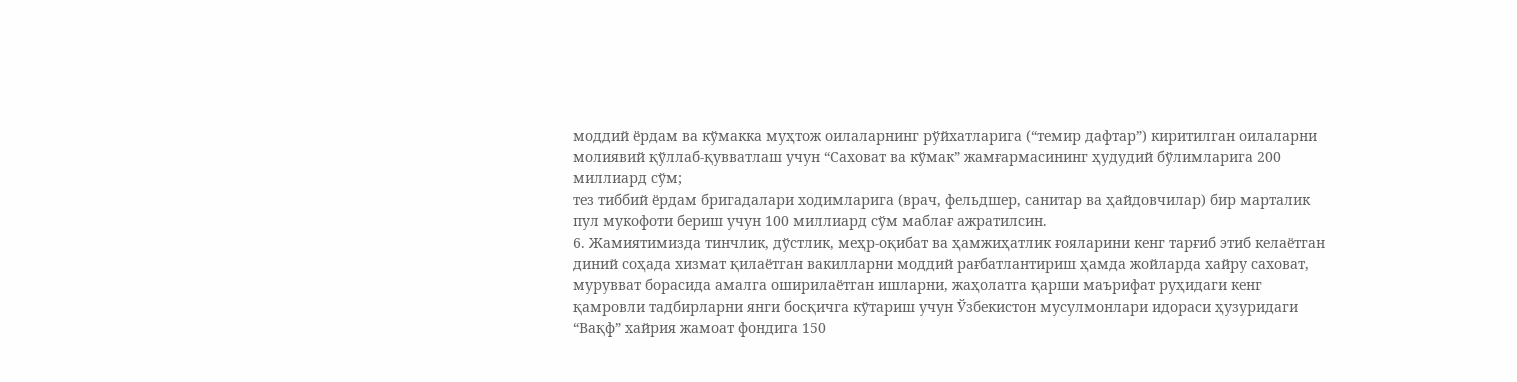моддий ёрдам ва кўмакка муҳтож оилаларнинг рўйхатларига (“темир дафтар”) киритилган оилаларни молиявий қўллаб-қувватлаш учун “Саховат ва кўмак” жамғармасининг ҳудудий бўлимларига 200 миллиард сўм;
тез тиббий ёрдам бригадалари ходимларига (врач, фельдшер, санитар ва ҳайдовчилар) бир марталик пул мукофоти бериш учун 100 миллиард сўм маблағ ажратилсин.
6. Жамиятимизда тинчлик, дўстлик, меҳр-оқибат ва ҳамжиҳатлик ғояларини кенг тарғиб этиб келаётган диний соҳада хизмат қилаётган вакилларни моддий рағбатлантириш ҳамда жойларда хайру саховат, мурувват борасида амалга оширилаётган ишларни, жаҳолатга қарши маърифат руҳидаги кенг қамровли тадбирларни янги босқичга кўтариш учун Ўзбекистон мусулмонлари идораси ҳузуридаги “Вақф” хайрия жамоат фондига 150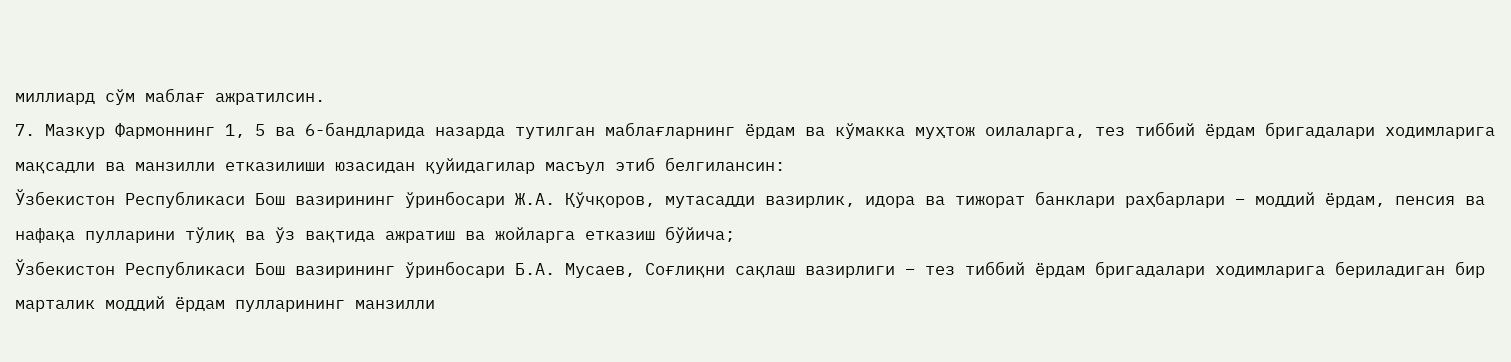миллиард сўм маблағ ажратилсин.
7. Мазкур Фармоннинг 1, 5 ва 6-бандларида назарда тутилган маблағларнинг ёрдам ва кўмакка муҳтож оилаларга, тез тиббий ёрдам бригадалари ходимларига мақсадли ва манзилли етказилиши юзасидан қуйидагилар масъул этиб белгилансин:
Ўзбекистон Республикаси Бош вазирининг ўринбосари Ж.А. Қўчқоров, мутасадди вазирлик, идора ва тижорат банклари раҳбарлари – моддий ёрдам, пенсия ва нафақа пулларини тўлиқ ва ўз вақтида ажратиш ва жойларга етказиш бўйича;
Ўзбекистон Республикаси Бош вазирининг ўринбосари Б.А. Мусаев, Соғлиқни сақлаш вазирлиги – тез тиббий ёрдам бригадалари ходимларига бериладиган бир марталик моддий ёрдам пулларининг манзилли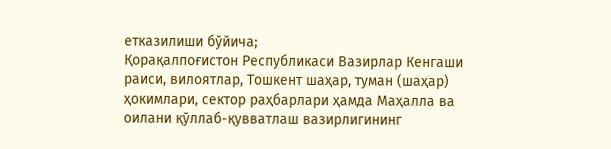етказилиши бўйича;
Қорақалпоғистон Республикаси Вазирлар Кенгаши раиси, вилоятлар, Тошкент шаҳар, туман (шаҳар) ҳокимлари, сектор раҳбарлари ҳамда Маҳалла ва оилани қўллаб-қувватлаш вазирлигининг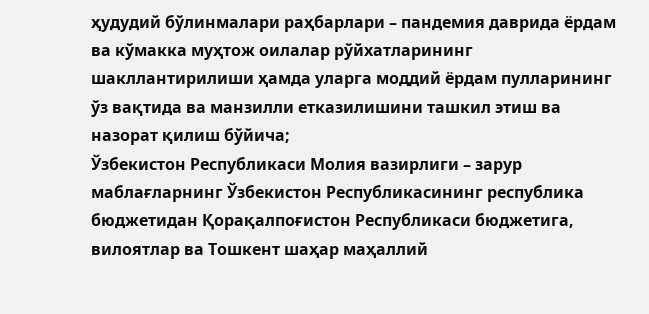ҳудудий бўлинмалари раҳбарлари – пандемия даврида ёрдам ва кўмакка муҳтож оилалар рўйхатларининг шакллантирилиши ҳамда уларга моддий ёрдам пулларининг ўз вақтида ва манзилли етказилишини ташкил этиш ва назорат қилиш бўйича;
Ўзбекистон Республикаси Молия вазирлиги – зарур маблағларнинг Ўзбекистон Республикасининг республика бюджетидан Қорақалпоғистон Республикаси бюджетига, вилоятлар ва Тошкент шаҳар маҳаллий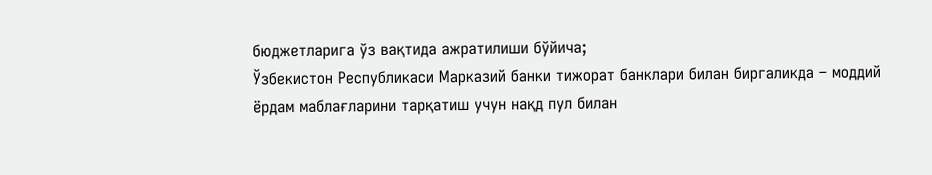бюджетларига ўз вақтида ажратилиши бўйича;
Ўзбекистон Республикаси Марказий банки тижорат банклари билан биргаликда – моддий ёрдам маблағларини тарқатиш учун нақд пул билан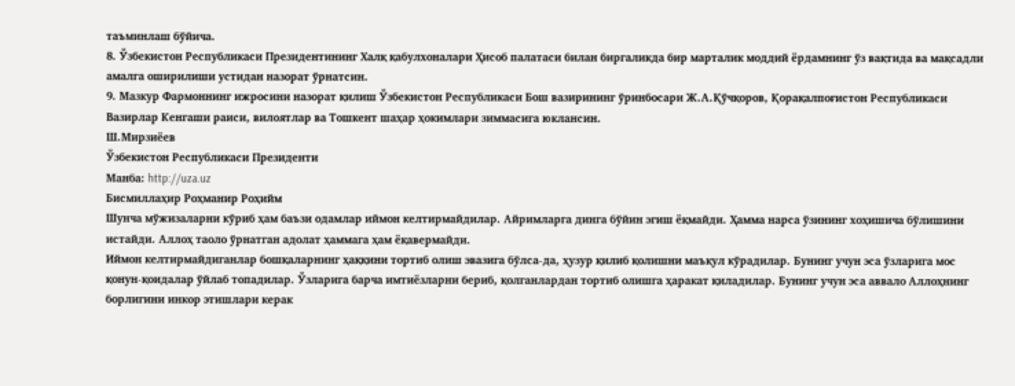таъминлаш бўйича.
8. Ўзбекистон Республикаси Президентининг Халқ қабулхоналари Ҳисоб палатаси билан биргаликда бир марталик моддий ёрдамнинг ўз вақтида ва мақсадли амалга оширилиши устидан назорат ўрнатсин.
9. Мазкур Фармоннинг ижросини назорат қилиш Ўзбекистон Республикаси Бош вазирининг ўринбосари Ж.А.Қўчқоров, Қорақалпоғистон Республикаси Вазирлар Кенгаши раиси, вилоятлар ва Тошкент шаҳар ҳокимлари зиммасига юклансин.
Ш.Мирзиёев
Ўзбекистон Республикаси Президенти
Манба: http://uza.uz
Бисмиллаҳир Роҳманир Роҳийм
Шунча мўжизаларни кўриб ҳам баъзи одамлар иймон келтирмайдилар. Айримларга динга бўйин эгиш ёқмайди. Ҳамма нарса ўзининг хоҳишича бўлишини истайди. Аллоҳ таоло ўрнатган адолат ҳаммага ҳам ёқавермайди.
Иймон келтирмайдиганлар бошқаларнинг ҳаққини тортиб олиш эвазига бўлса-да, ҳузур қилиб қолишни маъқул кўрадилар. Бунинг учун эса ўзларига мос қонун-қоидалар ўйлаб топадилар. Ўзларига барча имтиёзларни бериб, қолганлардан тортиб олишга ҳаракат қиладилар. Бунинг учун эса аввало Аллоҳнинг борлигини инкор этишлари керак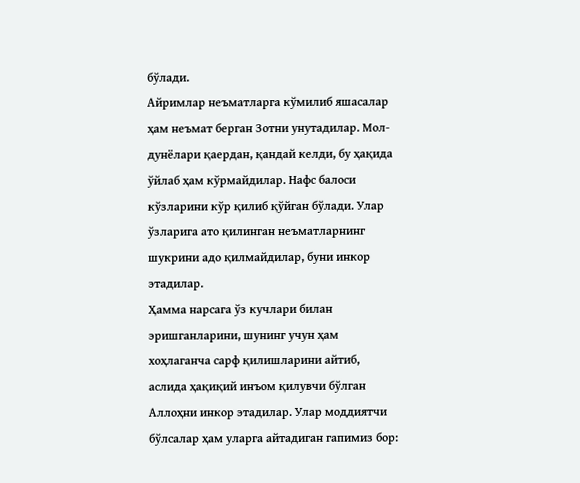бўлади.
Айримлар неъматларга кўмилиб яшасалар ҳам неъмат берган Зотни унутадилар. Мол-дунёлари қаердан, қандай келди, бу ҳақида ўйлаб ҳам кўрмайдилар. Нафс балоси кўзларини кўр қилиб қўйган бўлади. Улар ўзларига ато қилинган неъматларнинг шукрини адо қилмайдилар, буни инкор этадилар.
Ҳамма нарсага ўз кучлари билан эришганларини, шунинг учун ҳам хоҳлаганча сарф қилишларини айтиб, аслида ҳақиқий инъом қилувчи бўлган Аллоҳни инкор этадилар. Улар моддиятчи бўлсалар ҳам уларга айтадиган гапимиз бор: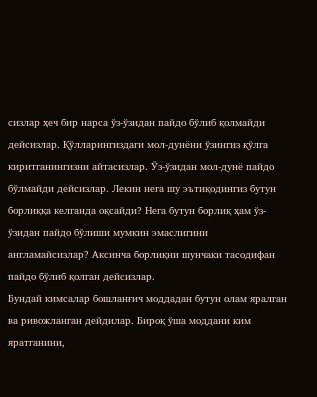сизлар ҳеч бир нарса ўз-ўзидан пайдо бўлиб қолмайди дейсизлар. Қўлларингиздаги мол-дунёни ўзингиз қўлга киритганингизни айтасизлар. Ўз-ўзидан мол-дунё пайдо бўлмайди дейсизлар. Лекин нега шу эътиқодингиз бутун борлиққа келганда оқсайди? Нега бутун борлиқ ҳам ўз-ўзидан пайдо бўлиши мумкин эмаслигини англамайсизлар? Аксинча борлиқни шунчаки тасодифан пайдо бўлиб қолган дейсизлар.
Бундай кимсалар бошланғич моддадан бутун олам яралган ва ривожланган дейдилар. Бироқ ўша моддани ким яратганини,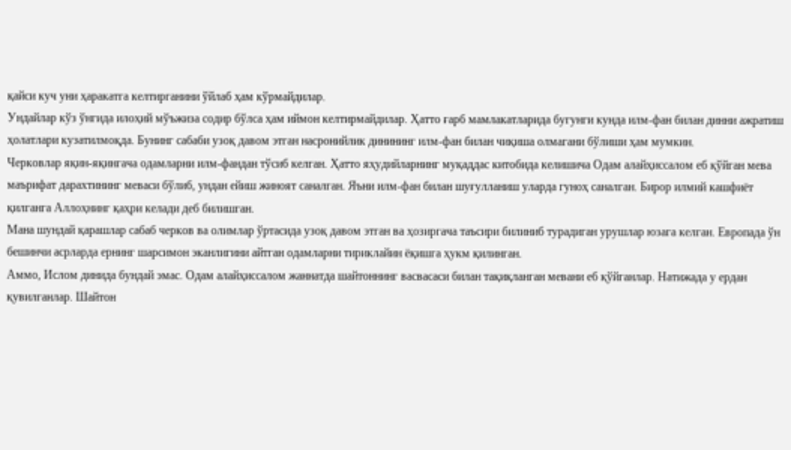қайси куч уни ҳаракатга келтирганини ўйлаб ҳам кўрмайдилар.
Ундайлар кўз ўнгида илоҳий мўъжиза содир бўлса ҳам иймон келтирмайдилар. Ҳатто ғарб мамлакатларида бугунги кунда илм-фан билан динни ажратиш ҳолатлари кузатилмоқда. Бунинг сабаби узоқ давом этган насронийлик динининг илм-фан билан чиқиша олмагани бўлиши ҳам мумкин.
Черковлар яқин-яқингача одамларни илм-фандан тўсиб келган. Ҳатто яҳудийларнинг муқаддас китобида келишича Одам алайҳиссалом еб қўйган мева маърифат дарахтининг меваси бўлиб, ундан ейиш жиноят саналган. Яъни илм-фан билан шуғулланиш уларда гуноҳ саналган. Бирор илмий кашфиёт қилганга Аллоҳнинг қаҳри келади деб билишган.
Мана шундай қарашлар сабаб черков ва олимлар ўртасида узоқ давом этган ва ҳозиргача таъсири билиниб турадиган урушлар юзага келган. Европада ўн бешинчи асрларда ернинг шарсимон эканлигини айтган одамларни тириклайин ёқишга ҳукм қилинган.
Аммо, Ислом динида бундай эмас. Одам алайҳиссалом жаннатда шайтоннинг васвасаси билан тақиқланган мевани еб қўйганлар. Натижада у ердан қувилганлар. Шайтон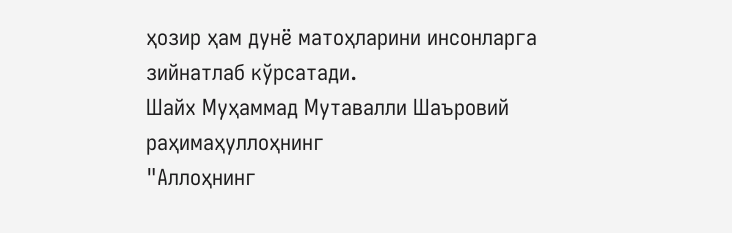ҳозир ҳам дунё матоҳларини инсонларга зийнатлаб кўрсатади.
Шайх Муҳаммад Мутавалли Шаъровий раҳимаҳуллоҳнинг
"Аллоҳнинг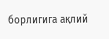борлигига ақлий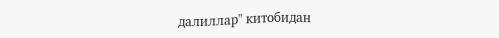далиллар" китобидан